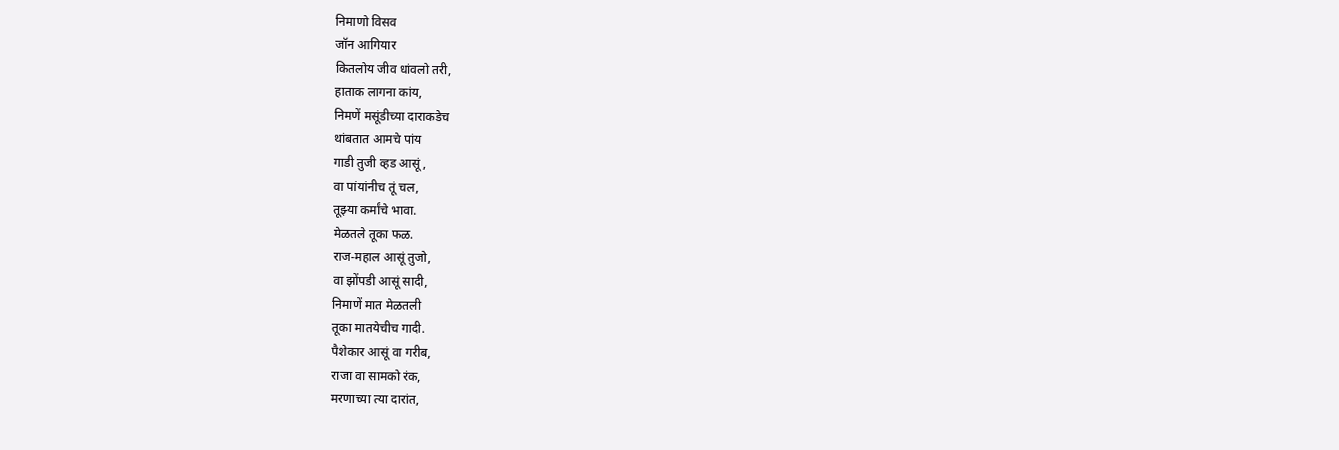निमाणो विसव
जॉन आगियार
कितलोय जीव धांवलो तरी,
हाताक लागना कांय,
निमणें मसूंडीच्या दाराकडेच
थांबतात आमचे पांय
गाडी तुजी व्हड आसूं,
वा पांयांनीच तूं चल,
तूझ्या कर्मांचे भावा.
मेळतले तूका फळ.
राज-महाल आसूं तुजो,
वा झोंपडी आसूं सादी,
निमाणें मात मेळतली
तूका मातयेचीच गादी.
पैशेकार आसूं वा गरीब,
राजा वा सामको रंक,
मरणाच्या त्या दारांत,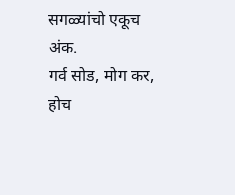सगळ्यांचो एकूच अंक.
गर्व सोड, मोग कर,
होच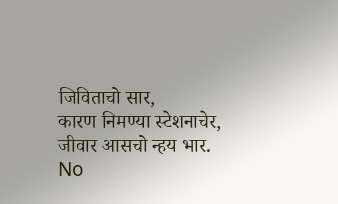जिविताचो सार,
कारण निमण्या स्टेशनाचेर,
जीवार आसचो न्हय भार.
No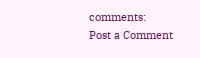comments:
Post a Comment